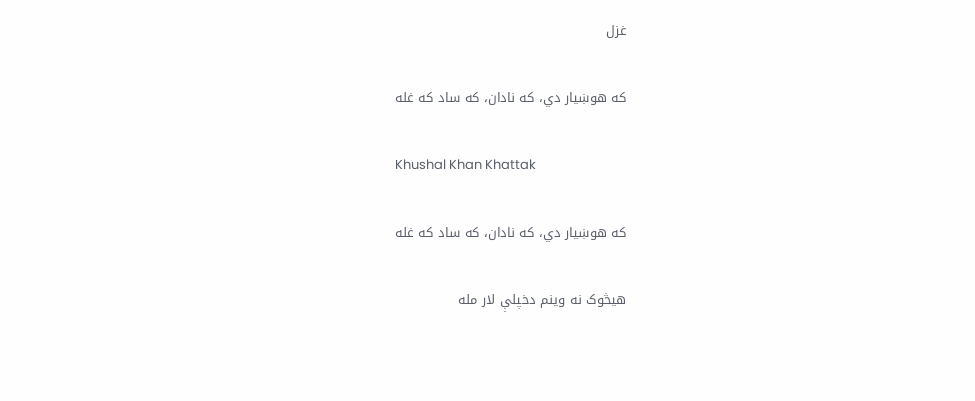غزل

که هوښيار دي، که نادان، که ساد که غله

Khushal Khan Khattak

که هوښيار دي، که نادان، که ساد که غله

هيڅوک نه وينم دخپلې لار مله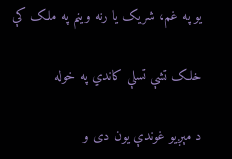يو په غم، شريک يا رنه وينم په ملک کې

خلک تشې تسلې کاندي په خوله

د مېږيو غوندې يون دی و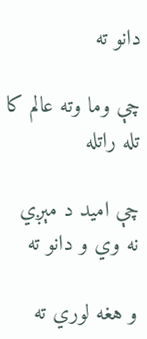دانو ته

چې وما وته عالم کا تله راتله

چې اميد د مېږي نه وي و دانو ته

و هغه لوري ته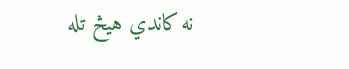نه کاندي هيڅ تله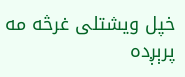خپل ويشتلی غرڅه مه پرېږده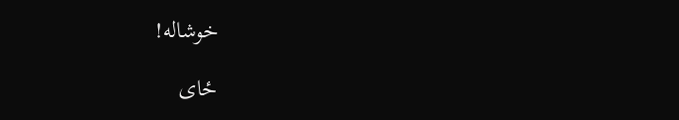خوشاله!

ځای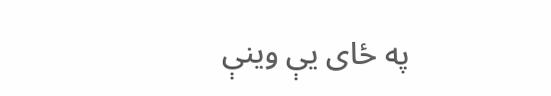په ځای يې وينې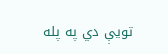تويې دي په پله